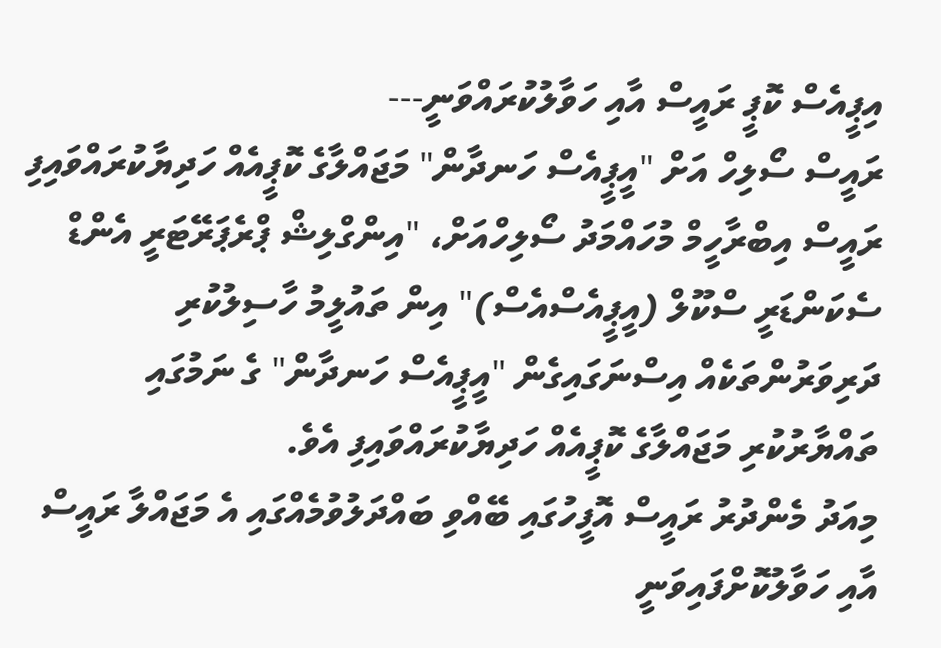އިޕީއެސް ކޮޕީ ރައީސް އާއި ހަވާލުކުރައްވަނީ---
ރައީސް ސޯލިހް އަށް "އީޕީއެސް ހަނދާން" މަޖައްލާގެ ކޮޕީއެއް ހަދިޔާކުރައްވައިފި
ރައީސް އިބްރާހީމް މުހައްމަދު ސޯލިހްއަށް، "އިންގްލިޝް ޕްރެޕަރޭޓަރީ އެންޑް ސެކަންޑަރީ ސްކޫލް (އީޕީއެސްއެސް)" އިން ތައުލީމު ހާސިލުކުރި ދަރިވަރުންތަކެއް އިސްނަގައިގެން "އީޕީއެސް ހަނދާން" ގެ ނަމުގައި ތައްޔާރުކުރި މަޖައްލާގެ ކޮޕީއެއް ހަދިޔާކުރައްވައިފި އެވެ.
މިއަދު މެންދުރު ރައީސް އޮފީހުގައި ބޭއްވި ބައްދަލުވުމެއްގައި އެ މަޖައްލާ ރައީސް އާއި ހަވާލުކޮށްފައިވަނީ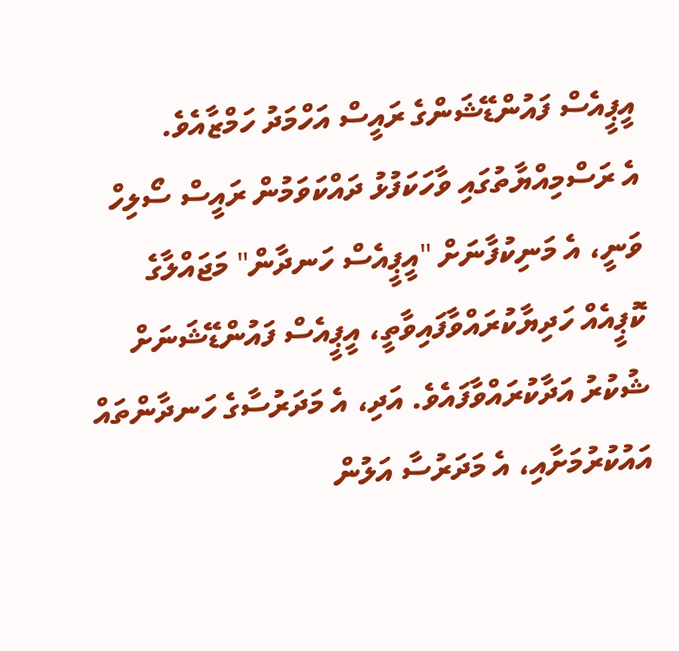އީޕީއެސް ފައުންޑޭޝަންގެ ރައީސް އަހްމަދު ހަމްޒާއެވެ.
އެ ރަސްމިއްޔާތުގައި ވާހަކަފުޅު ދައްކަވަމުން ރައީސް ސޯލިހް ވަނީ، އެ މަނިކުފާނަށް "އީޕީއެސް ހަނދާން" މަޖައްލާގެ ކޮޕީއެއް ހަދިޔާކުރައްވާފައިވާތީ، އީޕީއެސް ފައުންޑޭޝަނަށް ޝުކުރު އަދާކުރައްވާފައެވެ. އަދި، އެ މަދަރުސާގެ ހަނދާންތައް އައުކުރުމަށާއި، އެ މަދަރުސާ އަލުން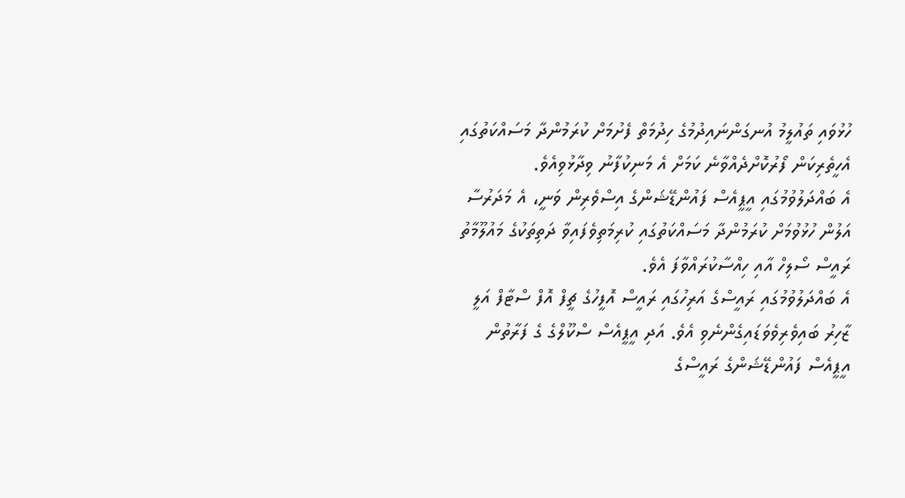ހުޅުވައި ތައުލީމު އުނގަންނައިދުމުގެ ހިދުމަތް ފެށުމަށް ކުރަމުންދާ މަސައްކަތުގައި އެހީތެރިކަން ފޯރުކޮށްދެއްވާނެ ކަމަށް އެ މަނިކުފާނު ވިދާޅުވިއެވެ.
އެ ބައްދަލުވުމުގައި އީޕީއެސް ފައުންޑޭޝަންގެ އިސްވެރިން ވަނީ، އެ މަދަރުސާ އަލުން ހުޅުވުމަށް ކުރަމުންދާ މަސައްކަތުގައި ކުރިމަތިވެފައިވާ ދަތިތަކުގެ މައުލޫމާތު ރައީސް ސޯލިހް އާއި ހިއްސާކުރައްވާފަ އެވެ.
އެ ބައްދަލުވުމުގައި ރައީސްގެ އަރިހުގައި ރައީސް އޮފީހުގެ ޗީފް އޮފް ސްޓާފް އަލީ ޒާހިރު ބައިވެރިވެވަޑައިގެންނެވި އެވެ. އަދި އީޕީއެސް ސްކޫލްގެ ގެ ފަރާތުން އީޕީއެސް ފައުންޑޭޝަންގެ ރައީސްގެ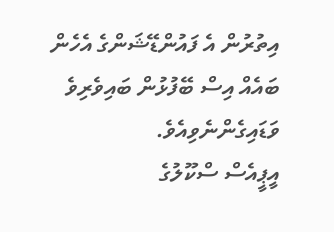އިތުރުން އެ ފައުންޑޭޝަންގެ އެހެން ބައެއް އިސް ބޭފުޅުން ބައިވެރިވެ ވަޑައިގެންނެވިއެވެ.
އީޕީއެސް ސްކޫލުގެ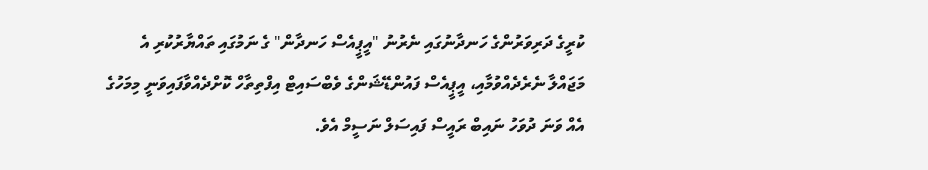ކުރީގެ ދަރިވަރުންގެ ހަނދާނުގައި ނެރުނު "އީޕީއެސް ހަނދާން" ގެ ނަމުގައި ތައްޔާރުކުރި އެ މަޖައްލާ ނެރެދެއްވުމާއި، އީޕީއެސް ފައުންޑޭޝަންގެ ވެބްސައިޓް އިފްތިތާހް ކޮށްދެއްވާފައިވަނީ މިމަހުގެ އެއް ވަނަ ދުވަހު ނައިބް ރައީސް ފައިސަލް ނަސީމް އެވެ.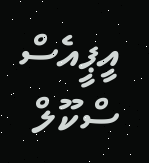އީޕީއެސް ސްކޫލް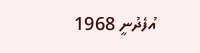އުފެދުނީ 1968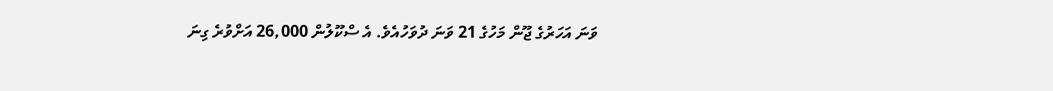ވަނަ އަހަރުގެ ޖޫން މަހުގެ 21 ވަނަ ދުވަހުއެވެ. އެ ސްކޫލުން 26,000 އަށްވުރެ ގިނަ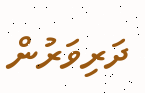ދަރިވަރުން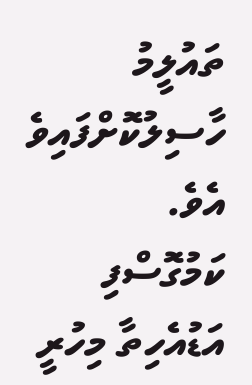ތައުލީމު ހާސިލުކޮށްފައިވެ އެވެ.
ކަމުގޮސްފި
އަޑުއެހިތާ މިހުރީ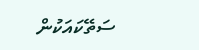ސަތޭކައަކުން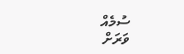ސުމެއް
ވަރަށް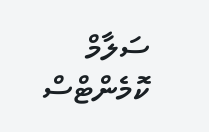ސަލާމް
ކޮމެންޓްސް